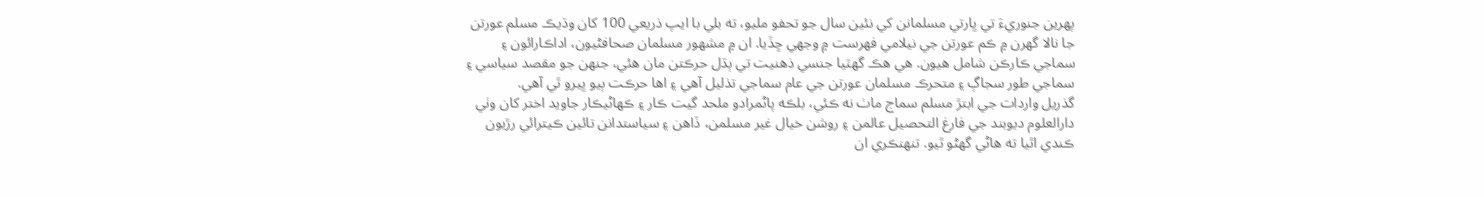پهرين جنوريءَ تي ڀارتي مسلمانن کي نئين سال جو تحفو مليو، ته بلي با ايپ ذريعي 100 کان وڌيڪ مسلم عورتن جا نالا گهرن ۾ ڪم عورتن جي نيلامي فهرست ۾ وجهي ڇڏيا. ان ۾ مشهور مسلمان صحافڻيون، اداڪارائون ۽ سماجي ڪارڪن شامل هيون. هي هڪ گهٽيا جنسي ذهنيت تي ٻڌل حرڪتن مان هئي، جنهن جو مقصد سياسي ۽ سماجي طور سجاڳ ۽ متحرڪ مسلمان عورتن جي عام سماجي تذليل آهي ۽ اها حرڪت ٻيو ڀيرو ٿي آهي.
گذريل واردات جي ابتڙ مسلم سماج ماٺ نه ڪئي، بلڪه پاڻمرادو ملحد گيت ڪار ۽ ڪهاڻيڪار جاويد اختر کان وٺي دارالعلوم ديوبند جي فارغ التحصيل عالمن ۽ روشن خيال غير مسلمن، ڏاهن ۽ سياستدانن تائين ڪيترائي رڙيون ڪندي اٿيا ته هاڻي گهڻو ٿيو. تنهنڪري ان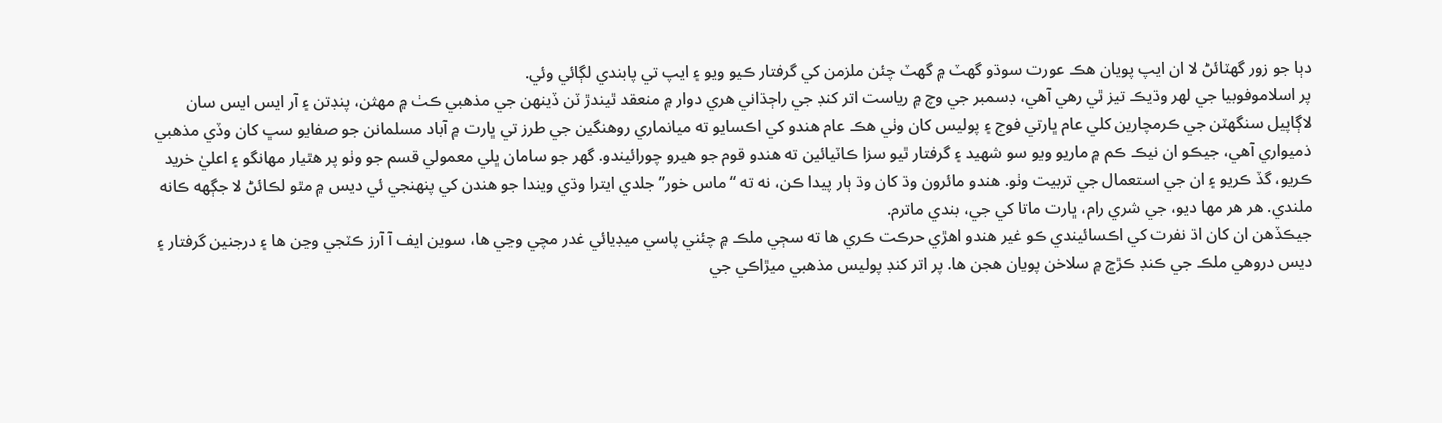دٻا جو زور گهٽائڻ لا ان ايپ پويان هڪ عورت سوڌو گهٽ ۾ گهٽ چئن ملزمن کي گرفتار ڪيو ويو ۽ ايپ تي پابندي لڳائي وئي.
پر اسلاموفوبيا جي لهر وڌيڪ تيز ٿي رهي آهي، ڊسمبر جي وچ ۾ رياست اتر کنڊ جي راڄڌاني هري دوار ۾ منعقد ٿيندڙ ٽن ڏينهن جي مذهبي ڪٺ ۾ مهثن، پنڊتن ۽ آر ايس ايس سان لاڳاپيل سنگهٽن جي ڪرمچارين کلي عام ڀارتي فوج ۽ پوليس کان وٺي هڪ عام هندو کي اڪسايو ته ميانماري روهنگين جي طرز تي ڀارت ۾ آباد مسلمانن جو صفايو سڀ کان وڏي مذهبي ذميواري آهي، جيڪو ان نيڪ ڪم ۾ ماريو ويو سو شهيد ۽ گرفتار ٿيو سزا ڪاٽيائين ته هندو قوم جو هيرو چورائيندو. گهر جو سامان ڀلي معمولي قسم جو وٺو پر هٿيار مهانگو ۽ اعليٰ خريد ڪريو، گڏ ڪريو ۽ ان جي استعمال جي تربيت وٺو. هندو مائرون وڌ کان وڌ ٻار پيدا ڪن، نه ته “ماس خور” جلدي ايترا وڌي ويندا جو هندن کي پنهنجي ئي ديس ۾ مٿو لڪائڻ لا جڳهه ڪانه ملندي. هر هر مها ديو، جي شري رام، ڀارت ماتا کي جي، بندي ماترم.
جيڪڏهن ان کان اڌ نفرت کي اڪسائيندي ڪو غير هندو اهڙي حرڪت ڪري ها ته سڄي ملڪ ۾ چئني پاسي ميڊيائي غدر مچي وڃي ها، سوين ايف آ آرز ڪٽجي وڃن ها ۽ درجنين گرفتار ۽ ديس دروهي ملڪ جي ڪنڊ ڪڙڇ ۾ سلاخن پويان هجن ها. پر اتر کنڊ پوليس مذهبي ميڙاڪي جي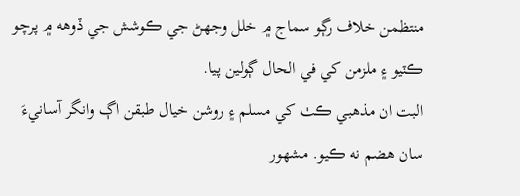منتظمن خلاف رڳو سماج ۾ خلل وجهڻ جي ڪوشش جي ڏوهه ۾ پرچو ڪٽيو ۽ ملزمن کي في الحال ڳولين پيا.
البت ان مذهبي ڪٺ کي مسلم ۽ روشن خيال طبقن اڳ وانگر آسانيءَ سان هضم نه ڪيو. مشهور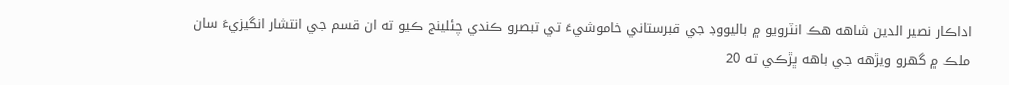اداڪار نصير الدين شاهه هڪ انٽرويو ۾ باليووڊ جي قبرستاني خاموشيءَ تي تبصرو ڪندي چئلينج ڪيو ته ان قسم جي انتشار انگيزيءَ سان ملڪ ۾ گهرو ويڙهه جي باهه ڀڙڪي ته 20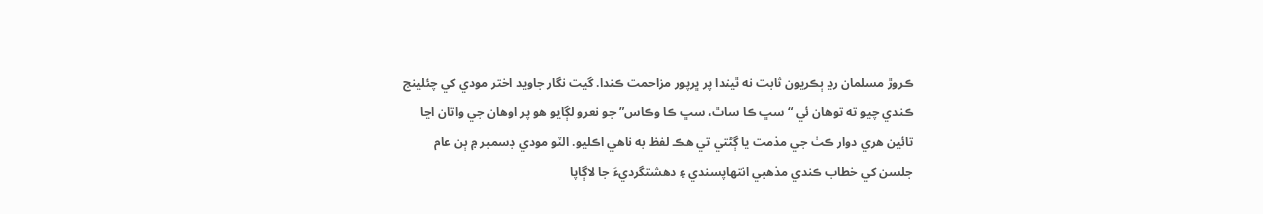ڪروڙ مسلمان رڍ ٻڪريون ثابت نه ٿيندا پر ڀرپور مزاحمت ڪندا. گيت نگار جاويد اختر مودي کي چئلينج ڪندي چيو ته توهان ئي “سڀ ڪا ساٿ، سڀ ڪا وڪاس” جو نعرو لڳايو هو پر اوهان جي واتان اڃا تائين هري دوار ڪٺ جي مذمت يا ڳڻتي تي هڪ لفظ به ناهي اڪليو. الٽو مودي ڊسمبر ۾ ٻن عام جلسن کي خطاب ڪندي مذهبي انتهاپسندي ۽ دهشتگرديءَ جا لاڳاپا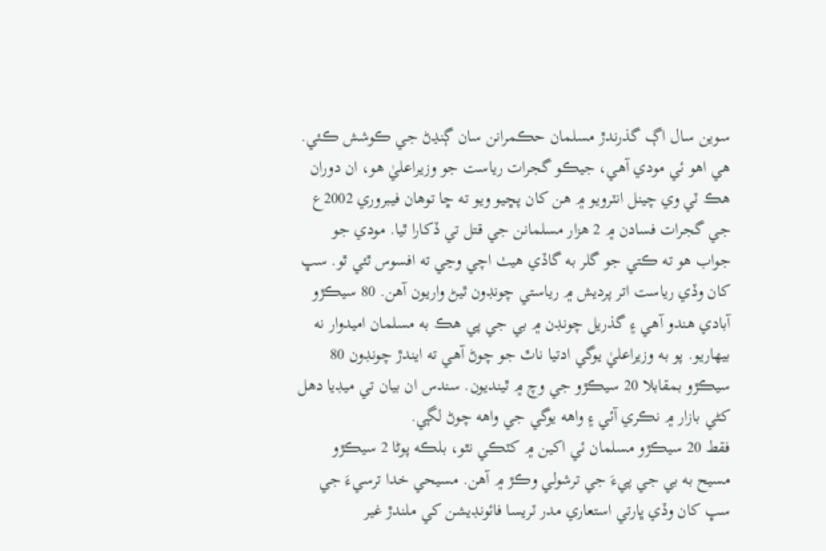سوين سال اڳ گذرندڙ مسلمان حڪمرانن سان ڳنڍڻ جي ڪوشش ڪئي. هي اهو ئي مودي آهي، جيڪو گجرات رياست جو وزيراعليٰ هو، ان دوران هڪ ٽي وي چينل انٽرويو ۾ هن کان پڇيو ويو ته ڇا توهان فيبروري 2002ع جي گجرات فسادن ۾ 2 هزار مسلمانن جي قتل تي ڏکارا ٿيا. مودي جو جواب هو ته ڪتي جو گلر به گاڏي هيٺ اچي وڃي ته افسوس ٿئي ٿو. سڀ کان وڏي رياست اتر پرديش ۾ رياستي چونڊون ٿيڻ واريون آهن. 80 سيڪڙو آبادي هندو آهي ۽ گذريل چونڊن ۾ بي جي پي هڪ به مسلمان اميدوار نه بيهاريو. پو به وزيراعليٰ يوگي ادتيا ناٿ جو چوڻ آهي ته ايندڙ چونڊون 80 سيڪڙو بمقابلا 20 سيڪڙو جي وچ ۾ ٿينديون. سندس ان بيان تي ميڊيا دهل کڻي بازار ۾ نڪري آئي ۽ واهه يوگي جي واهه چوڻ لڳي.
فقط 20 سيڪڙو مسلمان ئي اکين ۾ کٽڪي نٿو، بلڪه پوڻا 2 سيڪڙو مسيح به بي جي پيءَ جي ترشولي وڪڙ ۾ آهن. مسيحي خدا ترسيءَ جي سڀ کان وڏي ڀارتي استعاري مدر ٽريسا فائونڊيشن کي ملندڙ غير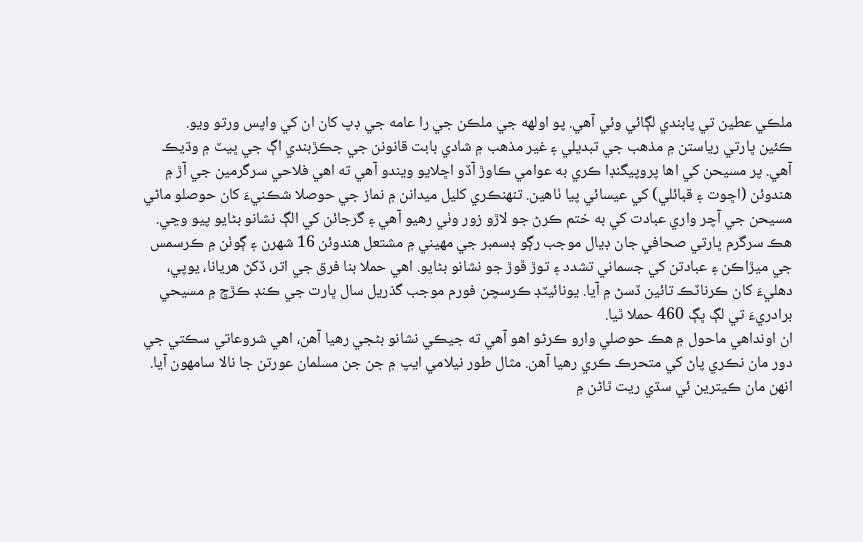ملڪي عطين تي پابندي لڳائي وئي آهي. پو اولهه جي ملڪن جي را عامه جي ڊپ کان ان کي واپس ورتو ويو.
ڪئين ڀارتي رياستن ۾ مذهب جي تبديلي ۽ غير مذهب ۾ شادي بابت قانونن جي جڪڙبندي اڳ جي ڀيٽ ۾ وڌيڪ آهي. پر مسيحن کي اها پروپيگنڊا ڪري به عوامي ڪاوڙ آڏو اڇلايو ويندو آهي ته اهي فلاحي سرگرمين جي آڙ ۾ هندوئن (اڇوت ۽ قبائلي) کي عيسائي پيا ٺاهين. تنهنڪري کليل ميدانن ۾ نماز جي حوصلا شڪنيءَ کان حوصلو ماڻي مسيحن جي آچر واري عبادت کي به ختم ڪرڻ جو لاڙو زور وٺي رهيو آهي ۽ گرجائن کي الڳ نشانو بڻايو پيو وڃي. هڪ سرگرم ڀارتي صحافي جان ڊيال موجب رڳو ڊسمبر جي مهيني ۾ مشتعل هندوئن 16 شهرن ۽ ڳوٺن ۾ ڪرسمس جي ميڙاڪن ۽ عبادتن کي جسماني تشدد ۽ توڙ ڦوڙ جو نشانو بڻايو. اهي حملا بنا فرق جي اتر، ڏکڻ هريانا، يوپي، دهليءَ کان ڪرناٽڪ تائين ڏسڻ ۾ آيا. يونائيٽڊ ڪرسچن فورم موجب گذريل سال ڀارت جي ڪنڊ ڪڙڇ ۾ مسيحي برادريءَ تي لڳ ڀڳ 460 حملا ٿيا.
ان اونداهي ماحول ۾ هڪ حوصلي وارو ڪرڻو اهو آهي ته جيڪي نشانو بڻجي رهيا آهن، اهي شروعاتي سڪتي جي دور مان نڪري پاڻ کي متحرڪ ڪري رهيا آهن. مثال طور نيلامي ايپ ۾ جن جن مسلمان عورتن جا نالا سامهون آيا. انهن مان ڪيترين ئي سڌي ريت ٿاڻن ۾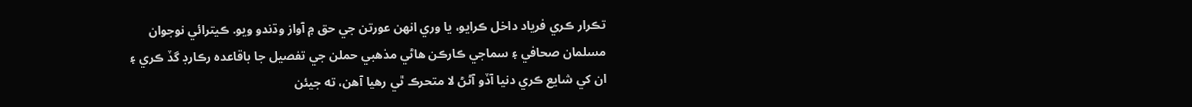تڪرار ڪري فرياد داخل ڪرايو، يا وري انهن عورتن جي حق ۾ آواز وڌندو ويو. ڪيترائي نوجوان مسلمان صحافي ۽ سماجي ڪارڪن هاڻي مذهبي حملن جي تفصيل جا باقاعده رڪارڊ گڏ ڪري ۽ ان کي شايع ڪري دنيا آڏو آڻڻ لا متحرڪ ٿي رهيا آهن، ته جيئن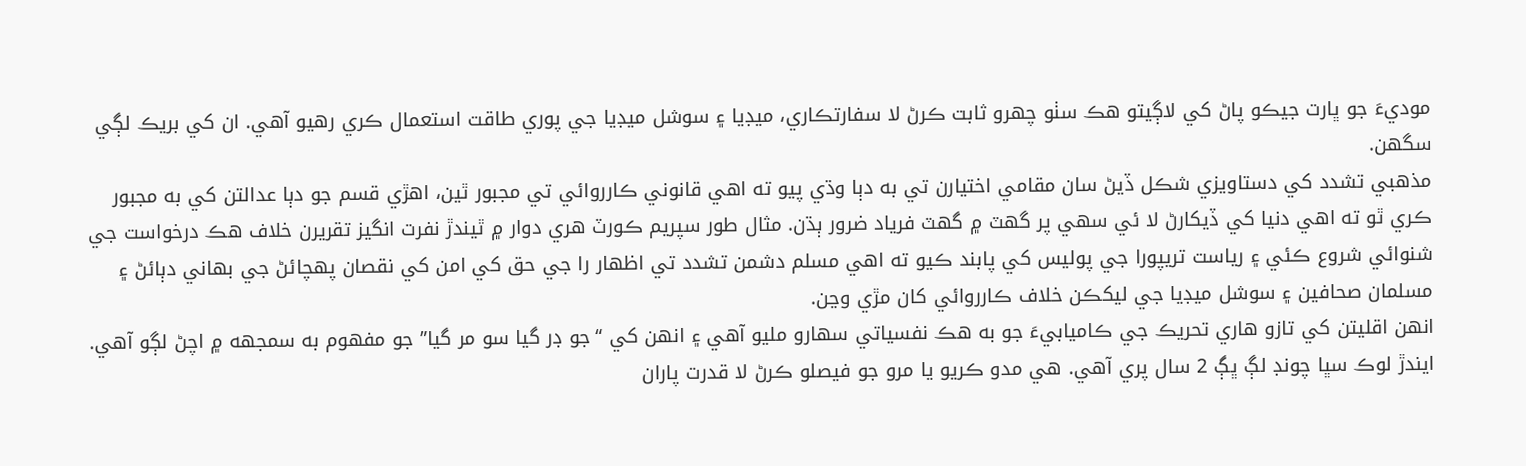موديءَ جو ڀارت جيڪو پاڻ کي لاڳيتو هڪ سٺو چهرو ثابت ڪرڻ لا سفارتڪاري، ميڊيا ۽ سوشل ميڊيا جي پوري طاقت استعمال ڪري رهيو آهي. ان کي بريڪ لڳي سگهن.
مذهبي تشدد کي دستاويزي شڪل ڏيڻ سان مقامي اختيارن تي به دٻا وڌي پيو ته اهي قانوني ڪارروائي تي مجبور ٿين، اهڙي قسم جو دٻا عدالتن کي به مجبور ڪري ٿو ته اهي دنيا کي ڏيکارڻ لا ئي سهي پر گهٽ ۾ گهٽ فرياد ضرور ٻڌن. مثال طور سپريم ڪورٽ هري دوار ۾ ٿيندڙ نفرت انگيز تقريرن خلاف هڪ درخواست جي شنوائي شروع ڪئي ۽ رياست تريپورا جي پوليس کي پابند ڪيو ته اهي مسلم دشمن تشدد تي اظهار را جي حق کي امن کي نقصان پهچائڻ جي بهاني دٻائڻ ۽ مسلمان صحافين ۽ سوشل ميڊيا جي ليکڪن خلاف ڪارروائي کان مڙي وڃن.
انهن اقليتن کي تازو هاري تحريڪ جي ڪاميابيءَ جو به هڪ نفسياتي سهارو مليو آهي ۽ انهن کي “جو ڊر گيا سو مر گيا” جو مفهوم به سمجهه ۾ اچڻ لڳو آهي. ايندڙ لوڪ سڀا چونڊ لڳ ڀڳ 2 سال پري آهي. هي مدو ڪريو يا مرو جو فيصلو ڪرڻ لا قدرت پاران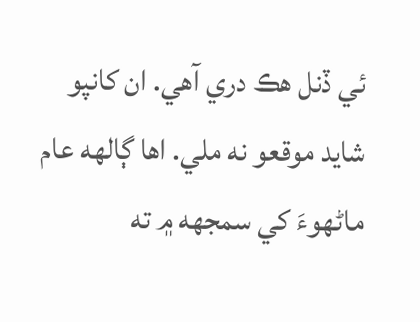ئي ڏنل هڪ دري آهي. ان کانپو شايد موقعو نه ملي. اها ڳالهه عام ماڻهوءَ کي سمجهه ۾ ته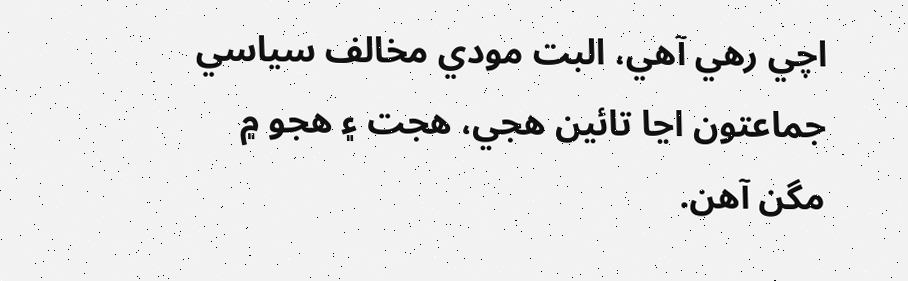اچي رهي آهي، البت مودي مخالف سياسي جماعتون اڃا تائين هجي، هجت ۽ هجو ۾ مگن آهن.